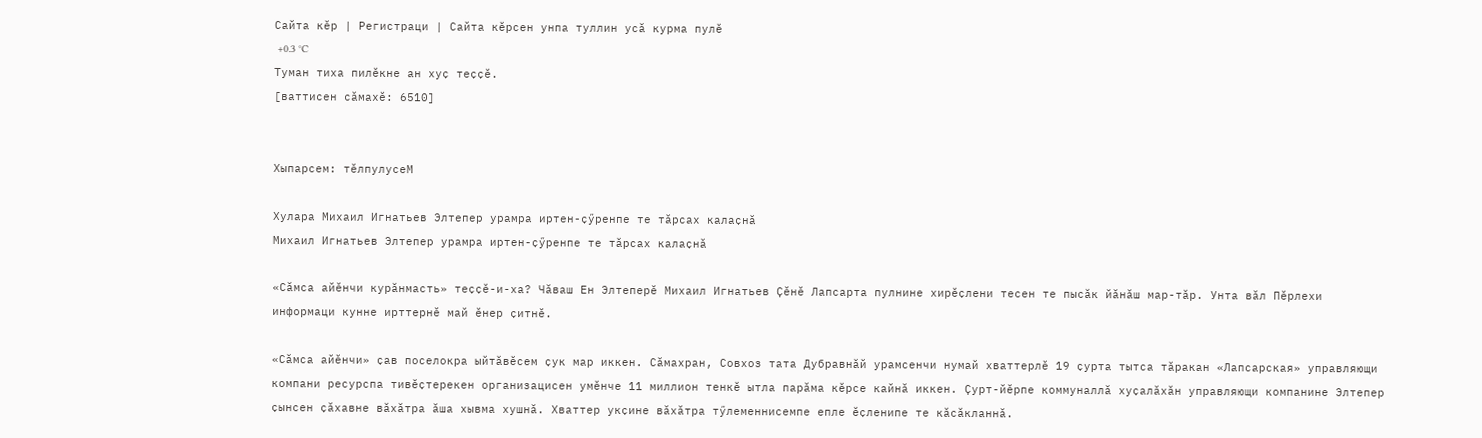Сайта кӗр | Регистраци | Сайта кӗрсен унпа туллин усӑ курма пулӗ
 +0.3 °C
Туман тиха пилӗкне ан хуҫ теҫҫӗ.
[ваттисен сӑмахӗ: 6510]


Хыпарсем: тӗлпулусеМ

Хулара Михаил Игнатьев Элтепер урамра иртен-ҫӳренпе те тӑрсах калаҫнӑ
Михаил Игнатьев Элтепер урамра иртен-ҫӳренпе те тӑрсах калаҫнӑ

«Сӑмса айӗнчи курӑнмасть» теҫҫӗ-и-ха? Чӑваш Ен Элтеперӗ Михаил Игнатьев Ҫӗнӗ Лапсарта пулнине хирӗҫлени тесен те пысӑк йӑнӑш мар-тӑр. Унта вӑл Пӗрлехи информаци кунне ирттернӗ май ӗнер ҫитнӗ.

«Сӑмса айӗнчи» ҫав поселокра ыйтӑвӗсем ҫук мар иккен. Сӑмахран, Совхоз тата Дубравнӑй урамсенчи нумай хваттерлӗ 19 ҫурта тытса тӑракан «Лапсарская» управляющи компани ресурспа тивӗҫтерекен организацисен умӗнче 11 миллион тенкӗ ытла парӑма кӗрсе кайнӑ иккен. Ҫурт-йӗрпе коммуналлӑ хуҫалӑхӑн управляющи компанине Элтепер ҫынсен ҫӑхавне вӑхӑтра ӑша хывма хушнӑ. Хваттер укҫине вӑхӑтра тӳлеменнисемпе епле ӗҫленипе те кӑсӑкланнӑ.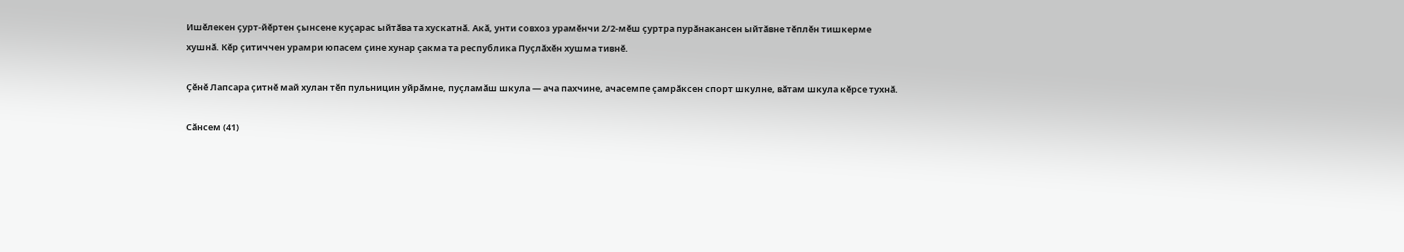Ишӗлекен ҫурт-йӗртен ҫынсене куҫарас ыйтӑва та хускатнӑ. Акӑ, унти совхоз урамӗнчи 2/2-мӗш ҫуртра пурӑнакансен ыйтӑвне тӗплӗн тишкерме хушнӑ. Кӗр ҫитиччен урамри юпасем ҫине хунар ҫакма та республика Пуҫлӑхӗн хушма тивнӗ.

Ҫӗнӗ Лапсара ҫитнӗ май хулан тӗп пульницин уйрӑмне, пуҫламӑш шкула — ача пахчине, ачасемпе ҫамрӑксен спорт шкулне, вӑтам шкула кӗрсе тухнӑ.

Сӑнсем (41)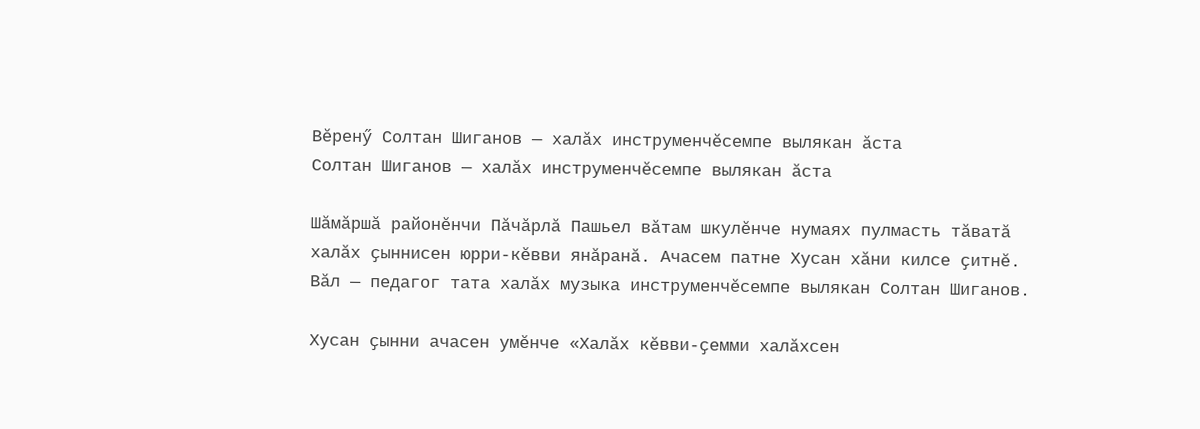Вӗренӳ Солтан Шиганов — халӑх инструменчӗсемпе вылякан ӑста
Солтан Шиганов — халӑх инструменчӗсемпе вылякан ӑста

Шӑмӑршӑ районӗнчи Пӑчӑрлӑ Пашьел вӑтам шкулӗнче нумаях пулмасть тӑватӑ халӑх ҫыннисен юрри-кӗвви янӑранӑ. Ачасем патне Хусан хӑни килсе ҫитнӗ. Вӑл — педагог тата халӑх музыка инструменчӗсемпе вылякан Солтан Шиганов.

Хусан ҫынни ачасен умӗнче «Халӑх кӗвви-ҫемми халӑхсен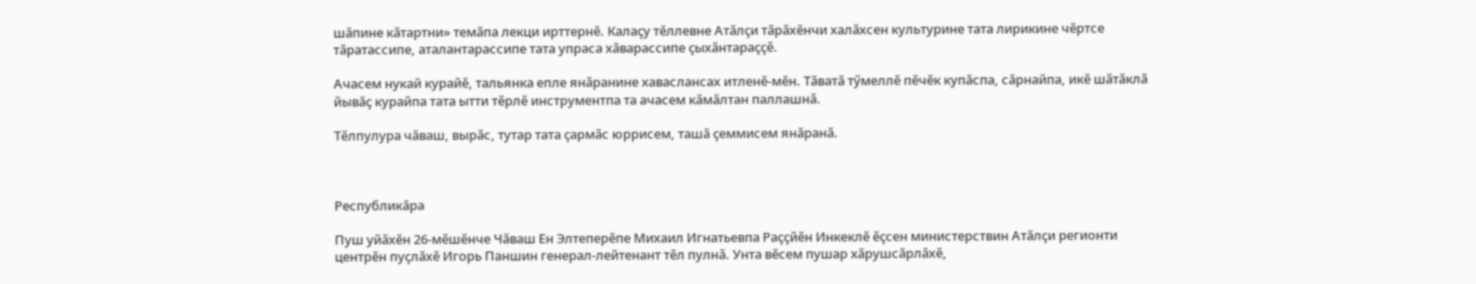шӑпине кӑтартни» темӑпа лекци ирттернӗ. Калаҫу тӗллевне Атӑлҫи тӑрӑхӗнчи халӑхсен культурине тата лирикине чӗртсе тӑратассипе, аталантарассипе тата упраса хӑварассипе ҫыхӑнтараҫҫӗ.

Ачасем нукай курайӗ, тальянка епле янӑранине хаваслансах итленӗ-мӗн. Тӑватӑ тӳмеллӗ пӗчӗк купӑспа, сӑрнайпа, икӗ шӑтӑклӑ йывӑҫ курайпа тата ытти тӗрлӗ инструментпа та ачасем кӑмӑлтан паллашнӑ.

Тӗлпулура чӑваш, вырӑс, тутар тата ҫармӑс юррисем, ташӑ ҫеммисем янӑранӑ.



Республикӑра

Пуш уйӑхӗн 26-мӗшӗнче Чӑваш Ен Элтеперӗпе Михаил Игнатьевпа Раҫҫйӗн Инкеклӗ ӗҫсен министерствин Атӑлҫи регионти центрӗн пуҫлӑхӗ Игорь Паншин генерал-лейтенант тӗл пулнӑ. Унта вӗсем пушар хӑрушсӑрлӑхӗ,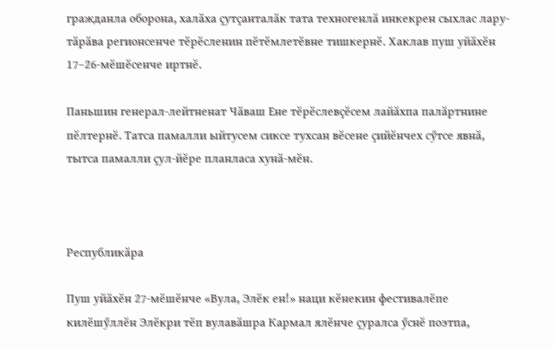гражданла оборона, халӑха ҫутҫанталӑк тата техногенлӑ инкекрен сыхлас лару-тӑрӑва регионсенче тӗрӗсленин пӗтӗмлетӗвне тишкернӗ. Хаклав пуш уйӑхӗн 17–26-мӗшӗсенче иртнӗ.

Паньшин генерал-лейтненат Чӑваш Ене тӗрӗслевҫӗсем лайӑхпа палӑртнине пӗлтернӗ. Татса памалли ыйтусем сиксе тухсан вӗсене ҫийӗнчех сӳтсе явнӑ, тытса памалли ҫул-йӗре планласа хунӑ-мӗн.



Республикӑра

Пуш уйӑхӗн 27-мӗшӗнче «Вула, Элӗк ен!» наци кӗнекин фестивалӗпе килӗшӳллӗн Элӗкри тӗп вулавӑшра Кармал ялӗнче ҫуралса ӳснӗ поэтпа,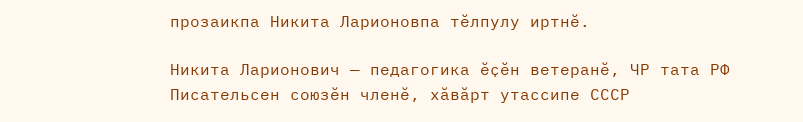прозаикпа Никита Ларионовпа тӗлпулу иртнӗ.

Никита Ларионович — педагогика ӗҫӗн ветеранӗ, ЧР тата РФ Писательсен союзӗн членӗ, хӑвӑрт утассипе СССР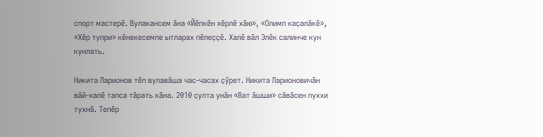спорт мастерӗ. Вулакансем ӑна «Йӗпкӗн хӗрлӗ хӑю», «Олимп каҫалӑкӗ», «Хӗр тупри» кӗнекесемпе ытларах пӗлеҫҫӗ. Халӗ вӑл Элӗк салинче кун кунлать.

Никита Ларионов тӗп вулавӑша час-часах ҫӳрет. Никита Ларионовичӑн вӑй-халӗ тапса тӑрать кӑна. 2010 ҫулта унӑн «Ват ӑшши» сӑвӑсен пуххи тухнӑ. Тепӗр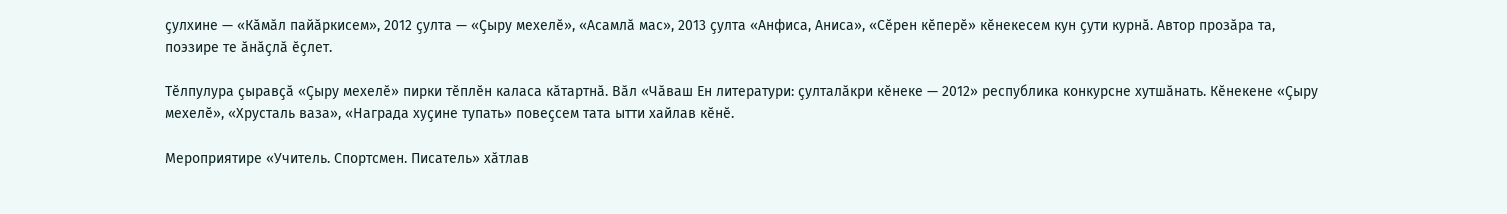ҫулхине — «Кӑмӑл пайӑркисем», 2012 ҫулта — «Ҫыру мехелӗ», «Асамлӑ мас», 2013 ҫулта «Анфиса, Аниса», «Сӗрен кӗперӗ» кӗнекесем кун ҫути курнӑ. Автор прозӑра та, поэзире те ӑнӑҫлӑ ӗҫлет.

Тӗлпулура ҫыравҫӑ «Ҫыру мехелӗ» пирки тӗплӗн каласа кӑтартнӑ. Вӑл «Чӑваш Ен литератури: ҫулталӑкри кӗнеке — 2012» республика конкурсне хутшӑнать. Кӗнекене «Ҫыру мехелӗ», «Хрусталь ваза», «Награда хуҫине тупать» повеҫсем тата ытти хайлав кӗнӗ.

Мероприятире «Учитель. Спортсмен. Писатель» хӑтлав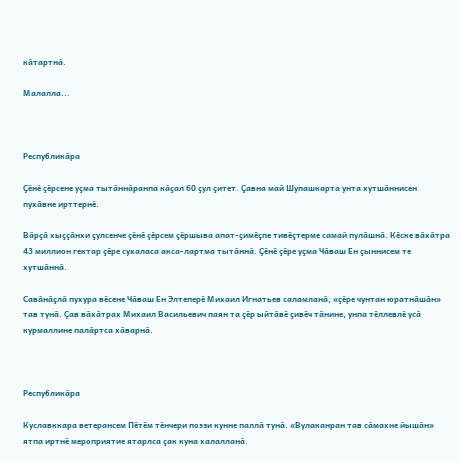кӑтартнӑ.

Малалла...



Республикӑра

Ҫӗнӗ ҫӗрсене уҫма тытӑннӑранпа кӑҫал 60 ҫул ҫитет. Ҫавна май Шупашкарта унта хутшӑннисен пухӑвне ирттернӗ.

Вӑрҫӑ хыҫҫӑнхи ҫулсенче ҫӗнӗ ҫӗрсем ҫӗршыва апат-ҫимӗҫпе тивӗҫтерме самай пулӑшнӑ. Кӗске вӑхӑтра 43 миллион гектар ҫӗре сухаласа акса-лартма тытӑннӑ. Ҫӗнӗ ҫӗре уҫма Чӑваш Ен ҫыннисем те хутшӑннӑ.

Савӑнӑҫлӑ пухура вӗсене Чӑваш Ен Элтеперӗ Михаил Игнатьев саламланӑ, «ҫӗре чунтан юратнӑшӑн» тав тунӑ. Ҫав вӑхӑтрах Михаил Васильевич паян та ҫӗр ыйтӑвӗ ҫивӗч тӑнине, унпа тӗллевлӗ усӑ курмаллине палӑртса хӑварнӑ.



Республикӑра

Куславккара ветерансем Пӗтӗм тӗнчери поэзи кунне паллӑ тунӑ. «Вулаканран тав сӑмахне йышӑн» ятпа иртнӗ мероприятие ятарлса ҫак куна халалланӑ.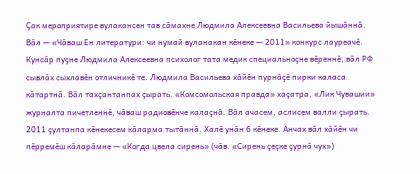Ҫак мероприятире вулакансен тав сӑмахне Людмила Алексеевна Васильева йышӑннӑ. Вӑл — «Чӑваш Ен литератури: чи нумай вуланакан кӗнеке — 2011» конкурс лауреачӗ. Кунсӑр пуҫне Людмила Алексеевна психолог тата медик специальноҫне вӗреннӗ, вӑл РФ сывлӑх сыхлавӗн отличникӗ те. Людмила Васильева хӑйӗн пурнӑҫӗ пирки каласа кӑтартнӑ. Вӑл тахҫантанпах ҫырать. «Комсомольская правда» хаҫатра, «Лик Чувашии» журналта пичетленнӗ, чӑваш радиовӗнче калаҫнӑ. Вӑл ачасем, аслисем валли ҫырать. 2011 ҫултанпа кӗнекесем кӑларма тытӑннӑ. Халӗ унӑн 6 кӗнеке. Анчах вӑл хӑйӗн чи пӗрремӗш кӑларӑмне — «Когда цвела сирень» (чӑв. «Сирень ҫеҫке ҫурнӑ чух»)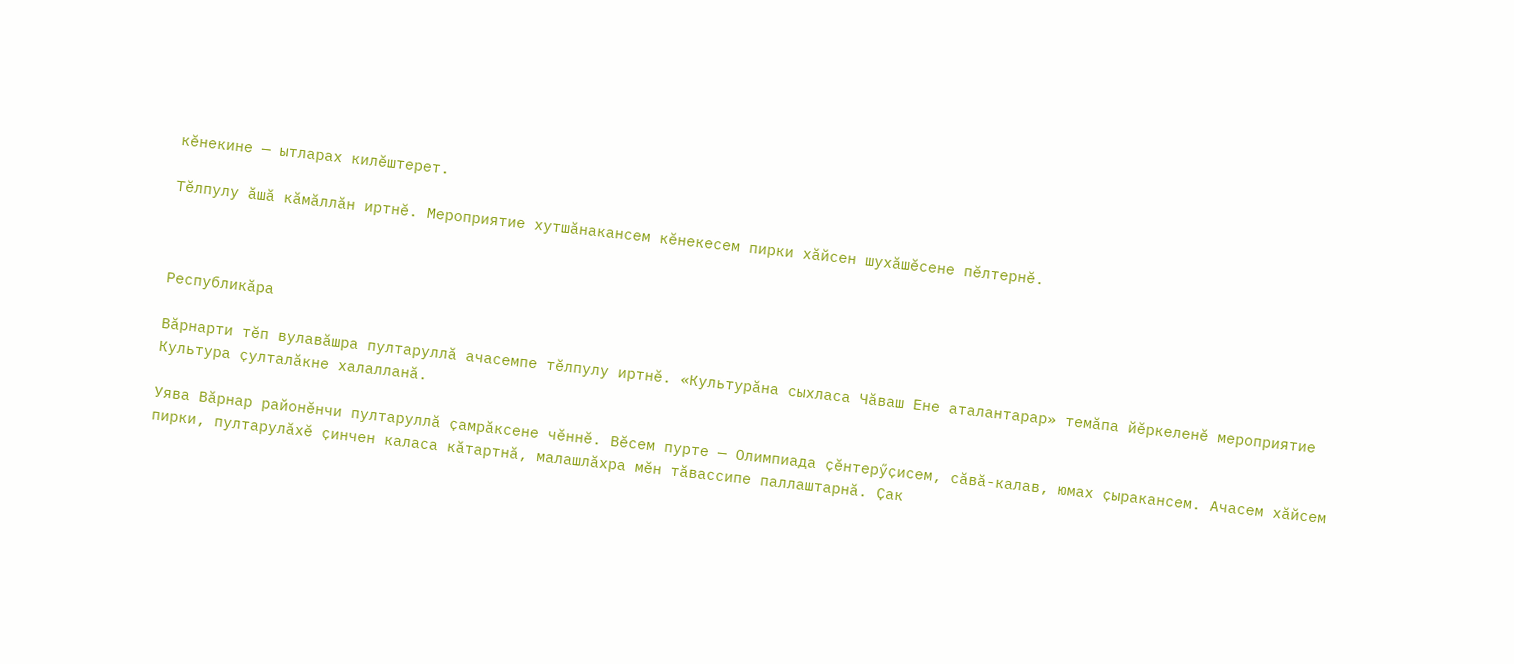кӗнекине — ытларах килӗштерет.

Тӗлпулу ӑшӑ кӑмӑллӑн иртнӗ. Мероприятие хутшӑнакансем кӗнекесем пирки хӑйсен шухӑшӗсене пӗлтернӗ.



Республикӑра

Вӑрнарти тӗп вулавӑшра пултаруллӑ ачасемпе тӗлпулу иртнӗ. «Культурӑна сыхласа Чӑваш Ене аталантарар» темӑпа йӗркеленӗ мероприятие Культура ҫулталӑкне халалланӑ.

Уява Вӑрнар районӗнчи пултаруллӑ ҫамрӑксене чӗннӗ. Вӗсем пурте — Олимпиада ҫӗнтерӳҫисем, сӑвӑ-калав, юмах ҫыракансем. Ачасем хӑйсем пирки, пултарулӑхӗ ҫинчен каласа кӑтартнӑ, малашлӑхра мӗн тӑвассипе паллаштарнӑ. Ҫак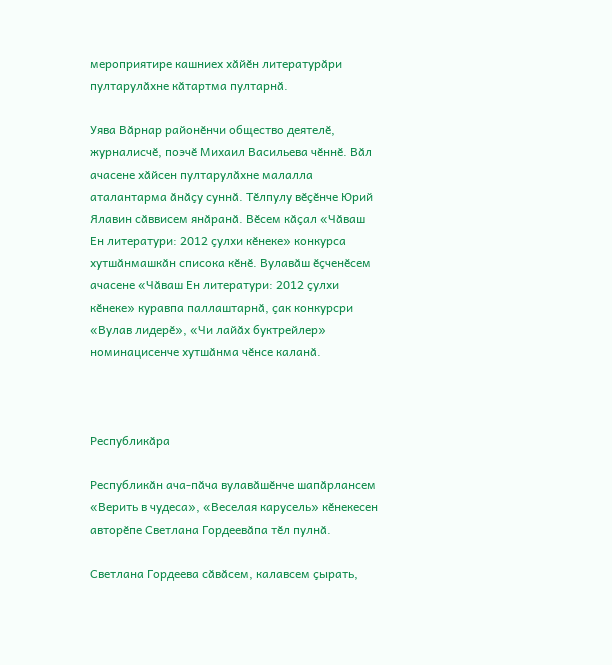мероприятире кашниех хӑйӗн литературӑри пултарулӑхне кӑтартма пултарнӑ.

Уява Вӑрнар районӗнчи общество деятелӗ, журналисчӗ, поэчӗ Михаил Васильева чӗннӗ. Вӑл ачасене хӑйсен пултарулӑхне малалла аталантарма ӑнӑҫу суннӑ. Тӗлпулу вӗҫӗнче Юрий Ялавин сӑввисем янӑранӑ. Вӗсем кӑҫал «Чӑваш Ен литератури: 2012 ҫулхи кӗнеке» конкурса хутшӑнмашкӑн списока кӗнӗ. Вулавӑш ӗҫченӗсем ачасене «Чӑваш Ен литератури: 2012 ҫулхи кӗнеке» куравпа паллаштарнӑ, ҫак конкурсри «Вулав лидерӗ», «Чи лайӑх буктрейлер» номинацисенче хутшӑнма чӗнсе каланӑ.



Республикӑра

Республикӑн ача-пӑча вулавӑшӗнче шапӑрлансем «Верить в чудеса», «Веселая карусель» кӗнекесен авторӗпе Светлана Гордеевӑпа тӗл пулнӑ.

Светлана Гордеева сӑвӑсем, калавсем ҫырать,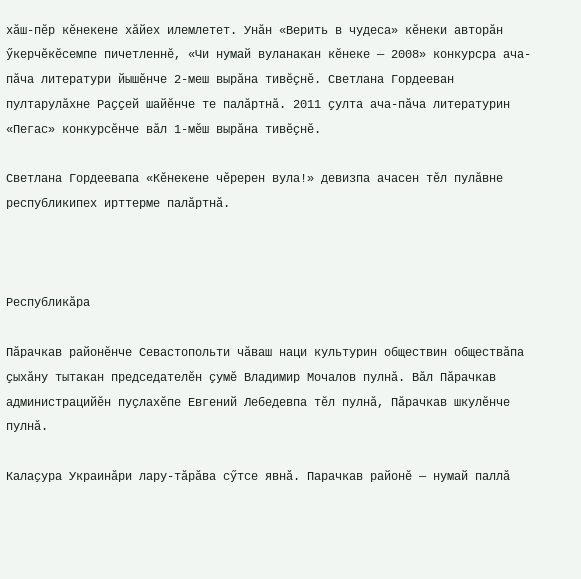хӑш-пӗр кӗнекене хӑйех илемлетет. Унӑн «Верить в чудеса» кӗнеки авторӑн ӳкерчӗкӗсемпе пичетленнӗ, «Чи нумай вуланакан кӗнеке — 2008» конкурсра ача-пӑча литератури йышӗнче 2-меш вырӑна тивӗҫнӗ. Светлана Гордееван пултарулӑхне Раҫҫей шайӗнче те палӑртнӑ. 2011 ҫулта ача-пӑча литературин «Пегас» конкурсӗнче вӑл 1-мӗш вырӑна тивӗҫнӗ.

Светлана Гордеевапа «Кӗнекене чӗререн вула!» девизпа ачасен тӗл пулӑвне республикипех ирттерме палӑртнӑ.



Республикӑра

Пӑрачкав районӗнче Севастопольти чӑваш наци культурин обществин обществӑпа ҫыхӑну тытакан председателӗн ҫумӗ Владимир Мочалов пулнӑ. Вӑл Пӑрачкав администрацийӗн пуҫлахӗпе Евгений Лебедевпа тӗл пулнӑ, Пӑрачкав шкулӗнче пулнӑ.

Калаҫура Украинӑри лару-тӑрӑва сӳтсе явнӑ. Парачкав районӗ — нумай паллӑ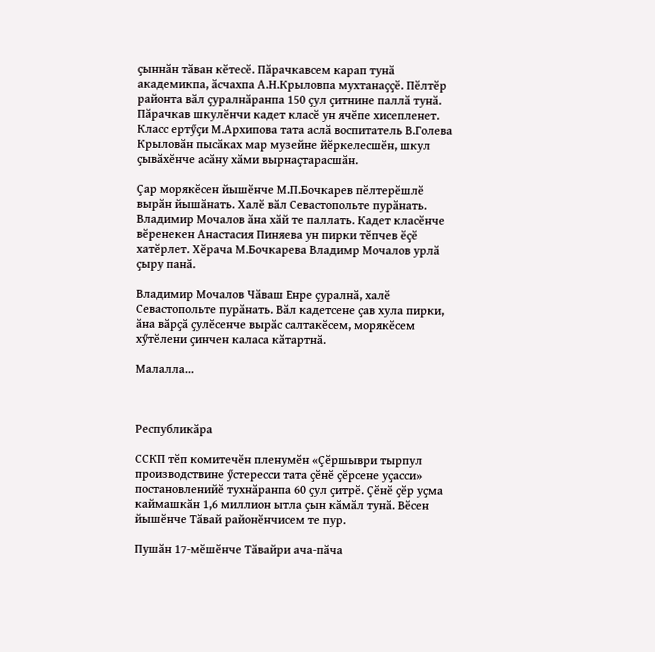ҫыннӑн тӑван кӗтесӗ. Пӑрачкавсем карап тунӑ академикпа, ӑсчахпа А.Н.Крыловпа мухтанаҫҫӗ. Пӗлтӗр районта вӑл ҫуралнӑранпа 150 ҫул ҫитнине паллӑ тунӑ. Пӑрачкав шкулӗнчи кадет класӗ ун ячӗпе хисепленет. Класс ертӳҫи М.Архипова тата аслӑ воспитатель В.Голева Крыловӑн пысӑках мар музейне йӗркелесшӗн, шкул ҫывӑхӗнче асӑну хӑми вырнаҫтарасшӑн.

Ҫар морякӗсен йышӗнче М.П.Бочкарев пӗлтерӗшлӗ вырӑн йышӑнать. Халӗ вӑл Севастопольте пурӑнать. Владимир Мочалов ӑна хӑй те паллать. Кадет класӗнче вӗренекен Анастасия Пиняева ун пирки тӗпчев ӗҫӗ хатӗрлет. Хӗрача М.Бочкарева Владимр Мочалов урлӑ ҫыру панӑ.

Владимир Мочалов Чӑваш Енре ҫуралнӑ, халӗ Севастопольте пурӑнать. Вӑл кадетсене ҫав хула пирки, ӑна вӑрҫӑ ҫулӗсенче вырӑс салтакӗсем, морякӗсем хӳтӗлени ҫинчен каласа кӑтартнӑ.

Малалла...



Республикӑра

ССКП тӗп комитечӗн пленумӗн «Ҫӗршыври тырпул производствине ӳстересси тата ҫӗнӗ ҫӗрсене уҫасси» постановленийӗ тухнӑранпа 60 ҫул ҫитрӗ. Ҫӗнӗ ҫӗр уҫма каймашкӑн 1,6 миллион ытла ҫын кӑмӑл тунӑ. Вӗсен йышӗнче Тӑвай районӗнчисем те пур.

Пушӑн 17-мӗшӗнче Тӑвайри ача-пӑча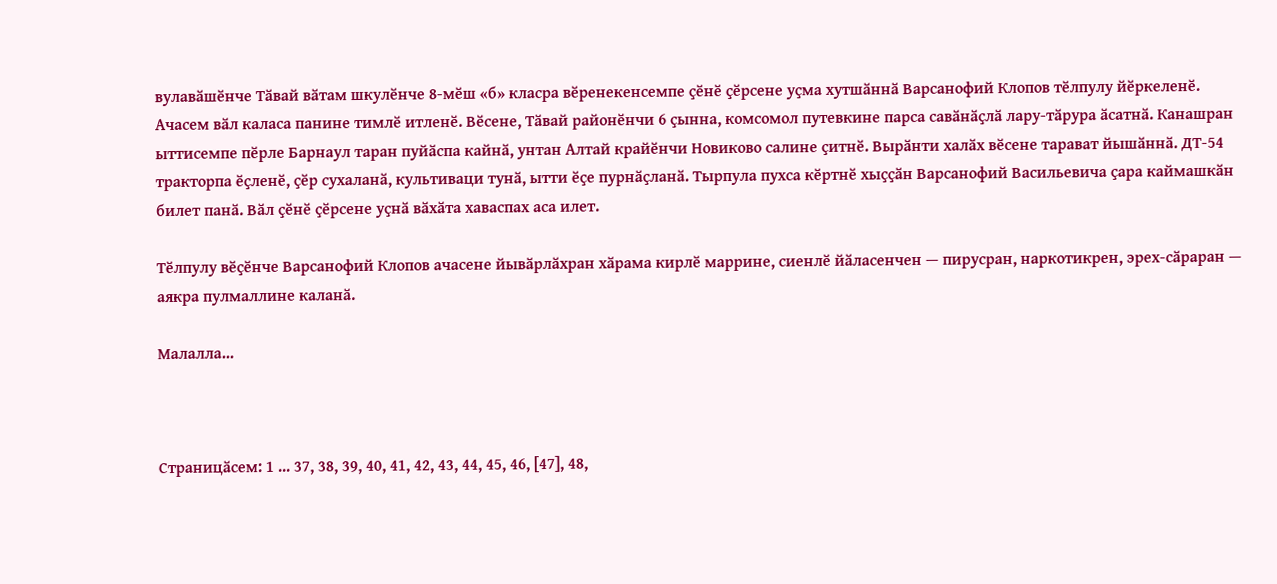вулавӑшӗнче Тӑвай вӑтам шкулӗнче 8-мӗш «б» класра вӗренекенсемпе ҫӗнӗ ҫӗрсене уҫма хутшӑннӑ Варсанофий Клопов тӗлпулу йӗркеленӗ. Ачасем вӑл каласа панине тимлӗ итленӗ. Вӗсене, Тӑвай районӗнчи 6 ҫынна, комсомол путевкине парса савӑнӑҫлӑ лару-тӑрура ӑсатнӑ. Канашран ыттисемпе пӗрле Барнаул таран пуйӑспа кайнӑ, унтан Алтай крайӗнчи Новиково салине ҫитнӗ. Вырӑнти халӑх вӗсене тарават йышӑннӑ. ДТ-54 тракторпа ӗҫленӗ, ҫӗр сухаланӑ, культиваци тунӑ, ытти ӗҫе пурнӑҫланӑ. Тырпула пухса кӗртнӗ хыҫҫӑн Варсанофий Васильевича ҫара каймашкӑн билет панӑ. Вӑл ҫӗнӗ ҫӗрсене уҫнӑ вӑхӑта хаваспах аса илет.

Тӗлпулу вӗҫӗнче Варсанофий Клопов ачасене йывӑрлӑхран хӑрама кирлӗ маррине, сиенлӗ йӑласенчен — пирусран, наркотикрен, эрех-сӑраран — аякра пулмаллине каланӑ.

Малалла...



Страницӑсем: 1 ... 37, 38, 39, 40, 41, 42, 43, 44, 45, 46, [47], 48,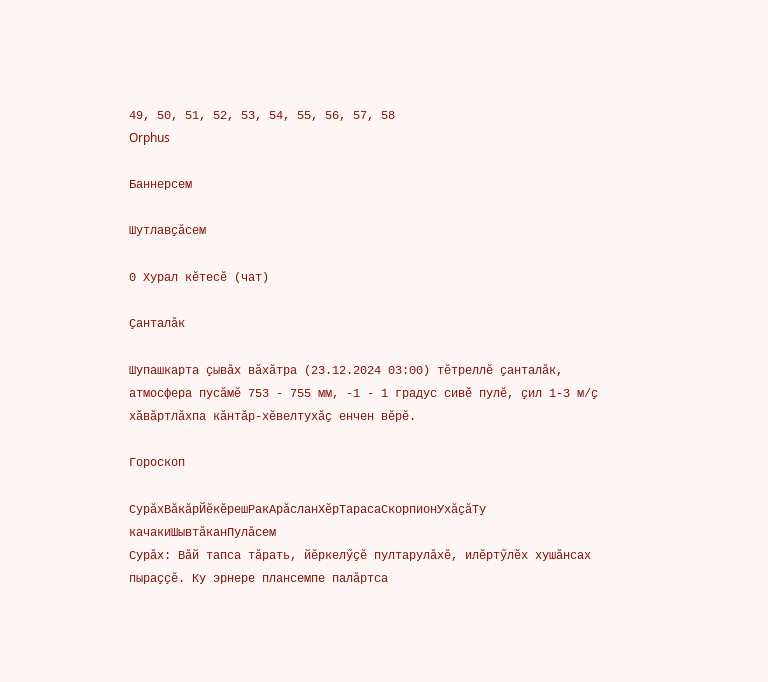49, 50, 51, 52, 53, 54, 55, 56, 57, 58
Orphus

Баннерсем

Шутлавҫӑсем

0 Хурал кӗтесӗ (чат)

Ҫанталӑк

Шупашкарта ҫывӑх вӑхӑтра (23.12.2024 03:00) тӗтреллӗ ҫанталӑк, атмосфера пусӑмӗ 753 - 755 мм, -1 - 1 градус сивӗ пулӗ, ҫил 1-3 м/ҫ хӑвӑртлӑхпа кӑнтӑр-хӗвелтухӑҫ енчен вӗрӗ.

Гороскоп

СурӑхВӑкӑрЙӗкӗрешРакАрӑсланХӗрТарасаСкорпионУхӑҫӑТу качакиШывтӑканПулӑсем
Сурӑх: Вӑй тапса тӑрать, йӗркелӳҫӗ пултарулӑхӗ, илӗртӳлӗх хушӑнсах пыраҫҫӗ. Ку эрнере плансемпе палӑртса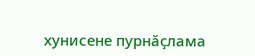хунисене пурнӑҫлама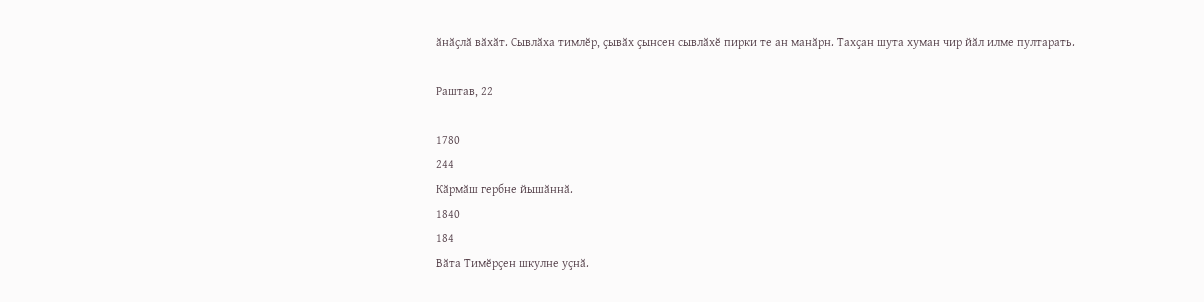ӑнӑҫлӑ вӑхӑт. Сывлӑха тимлӗр, ҫывӑх ҫынсен сывлӑхӗ пирки те ан манӑрн. Тахҫан шута хуман чир йӑл илме пултарать.

Раштав, 22

1780
244
Кӑрмӑш гербне йышӑннӑ.
1840
184
Вӑта Тимӗрҫен шкулне уҫнӑ.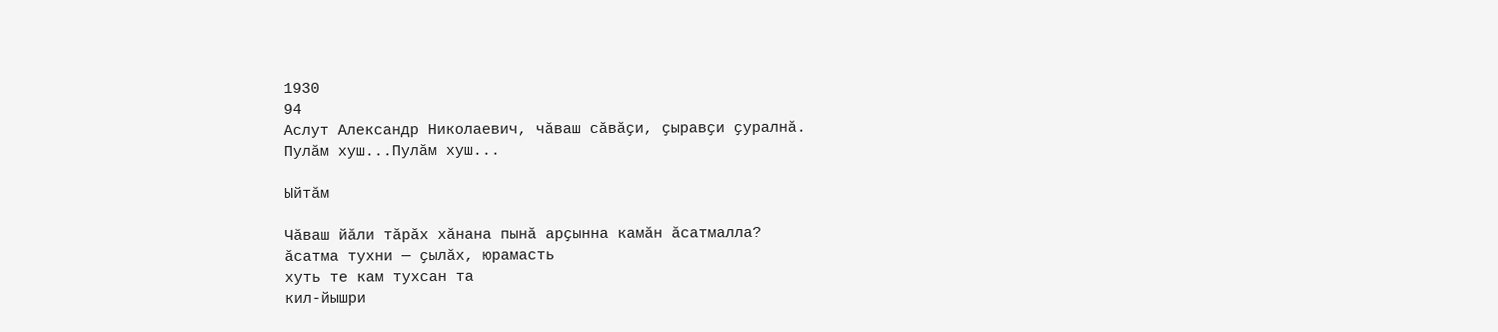1930
94
Аслут Александр Николаевич, чӑваш сӑвӑҫи, ҫыравҫи ҫуралнӑ.
Пулӑм хуш...Пулӑм хуш...

Ыйтӑм

Чӑваш йӑли тӑрӑх хӑнана пынӑ арҫынна камӑн ӑсатмалла?
ӑсатма тухни — ҫылӑх, юрамасть
хуть те кам тухсан та
кил-йышри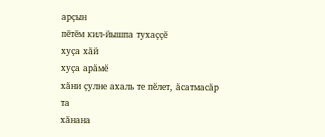арҫын
пӗтӗм кил-йышпа тухаҫҫӗ
хуҫа хӑй
хуҫа арӑмӗ
хӑни ҫулне ахаль те пӗлет, ӑсатмасӑр та
хӑнана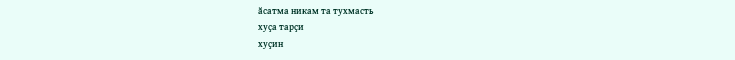ӑсатма никам та тухмасть
хуҫа тарҫи
хуҫин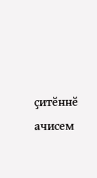ҫитӗннӗ ачисем